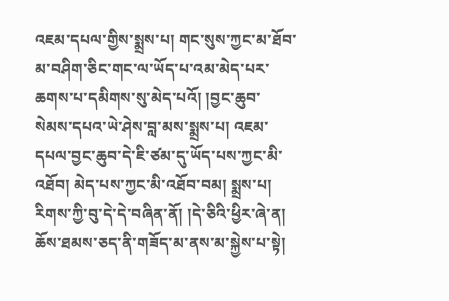འཇམ་དཔལ་གྱིས་སྨྲས་པ། གང་སུས་ཀྱང་མ་ཐོབ་མ་བཤིག་ཅིང་གང་ལ་ཡོད་པ་འམ་མེད་པར་ཆགས་པ་དམིགས་སུ་མེད་པའོ། །བྱང་ཆུབ་སེམས་དཔའ་ཡེ་ཤེས་བླ་མས་སྨྲས་པ། འཇམ་དཔལ་བྱང་ཆུབ་དེ་ཇི་ཙམ་དུ་ཡོད་པས་ཀྱང་མི་འཐོབ། མེད་པས་ཀྱང་མི་འཐོབ་བམ། སྨྲས་པ། རིགས་ཀྱི་བུ་དེ་དེ་བཞིན་ནོ། །དེ་ཅིའི་ཕྱིར་ཞེ་ན། ཆོས་ཐམས་ཅད་ནི་གཟོད་མ་ནས་མ་སྐྱེས་པ་སྟེ།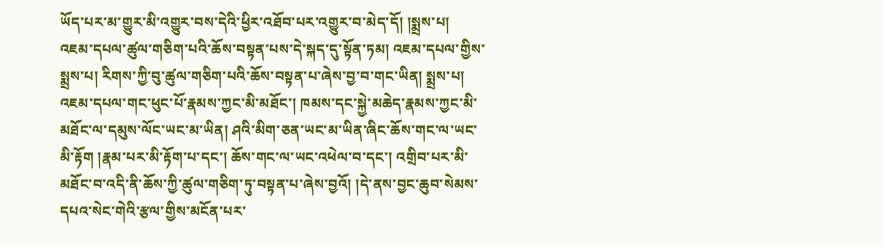ཡོད་པར་མ་གྱུར་མི་འགྱུར་བས་དེའི་ཕྱིར་འཐོབ་པར་འགྱུར་བ་མེད་དོ། །སྨྲས་པ། འཇམ་དཔལ་ཚུལ་གཅིག་པའི་ཆོས་བསྟན་པས་དེ་སྐད་དུ་སྟོན་ཏམ། འཇམ་དཔལ་གྱིས་སྨྲས་པ། རིགས་ཀྱི་བུ་ཚུལ་གཅིག་པའི་ཆོས་བསྟན་པ་ཞེས་བྱ་བ་གང་ཡིན། སྨྲས་པ། འཇམ་དཔལ་གང་ཕུང་པོ་རྣམས་ཀྱང་མི་མཐོང་། ཁམས་དང་སྐྱེ་མཆེད་རྣམས་ཀྱང་མི་མཐོང་ལ་དམུས་ལོང་ཡང་མ་ཡིན། ཤའི་མིག་ཅན་ཡང་མ་ཡིན་ཞིང་ཆོས་གང་ལ་ཡང་མི་རྟོག །རྣམ་པར་མི་རྟོག་པ་དང་། ཆོས་གང་ལ་ཡང་འཕེལ་བ་དང་། འགྲིབ་པར་མི་མཐོང་བ་འདི་ནི་ཆོས་ཀྱི་ཚུལ་གཅིག་ཏུ་བསྟན་པ་ཞེས་བྱའོ། །དེ་ནས་བྱང་ཆུབ་སེམས་དཔའ་སེང་གེའི་རྩལ་གྱིས་མངོན་པར་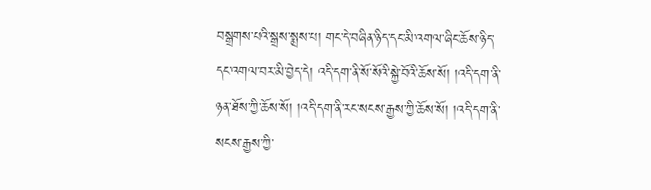བསྒྲགས་པའི་སྒྲས་སྨྲས་པ། གང་དེ་བཞིན་ཉིད་དང་མི་འགལ་ཞིང་ཆོས་ཉིད་དང་འགལ་བར་མི་བྱེད་དེ། འདི་དག་ནི་སོ་སོའི་སྐྱེ་བོའི་ཆོས་སོ། །འདི་དག་ནི་ཉན་ཐོས་ཀྱི་ཆོས་སོ། །འདི་དག་ནི་རང་སངས་རྒྱས་ཀྱི་ཆོས་སོ། །འདི་དག་ནི་སངས་རྒྱས་ཀྱི་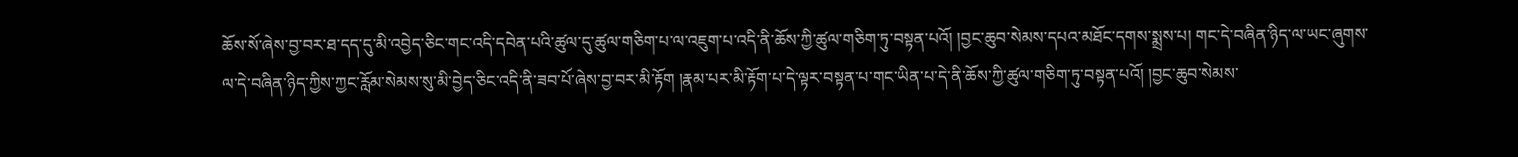ཆོས་སོ་ཞེས་བྱ་བར་ཐ་དད་དུ་མི་འབྱེད་ཅིང་གང་འདི་དབེན་པའི་ཚུལ་དུ་ཚུལ་གཅིག་པ་ལ་འཇུག་པ་འདི་ནི་ཆོས་ཀྱི་ཚུལ་གཅིག་ཏུ་བསྟན་པའོ། །བྱང་ཆུབ་སེམས་དཔའ་མཐོང་དགས་སྨྲས་པ། གང་དེ་བཞིན་ཉིད་ལ་ཡང་ཞུགས་ལ་དེ་བཞིན་ཉིད་ཀྱིས་ཀྱང་རློམ་སེམས་སུ་མི་བྱེད་ཅིང་འདི་ནི་ཟབ་པོ་ཞེས་བྱ་བར་མི་རྟོག །རྣམ་པར་མི་རྟོག་པ་དེ་ལྟར་བསྟན་པ་གང་ཡིན་པ་དེ་ནི་ཆོས་ཀྱི་ཚུལ་གཅིག་ཏུ་བསྟན་པའོ། །བྱང་ཆུབ་སེམས་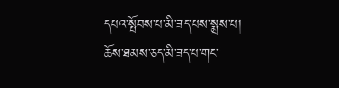དཔའ་སྤོབས་པ་མི་ཟད་པས་སྨྲས་པ། ཆོས་ཐམས་ཅད་མི་ཟད་པ་གང་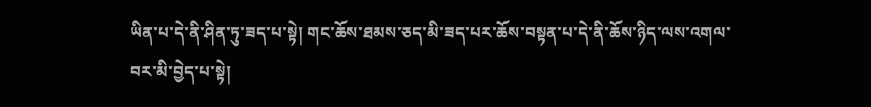ཡིན་པ་དེ་ནི་ཤིན་ཏུ་ཟད་པ་སྟེ། གང་ཆོས་ཐམས་ཅད་མི་ཟད་པར་ཆོས་བསྟན་པ་དེ་ནི་ཆོས་ཉིད་ལས་འགལ་བར་མི་བྱེད་པ་སྟེ།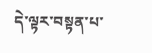དེ་ལྟར་བསྟན་པ་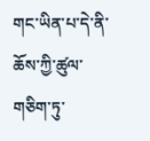གང་ཡིན་པ་དེ་ནི་ཆོས་ཀྱི་ཚུལ་གཅིག་ཏུ་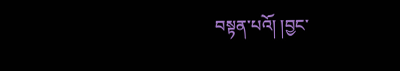བསྟན་པའོ། །བྱང་